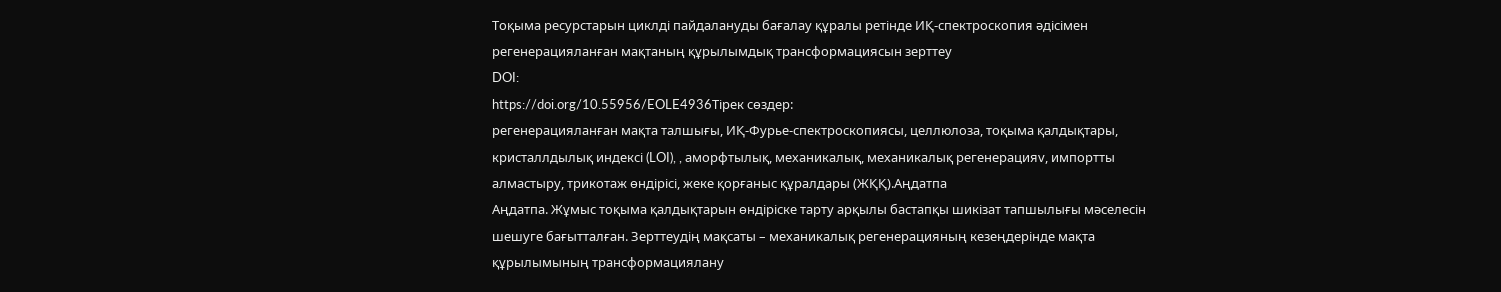Тоқыма ресурстарын циклді пайдалануды бағалау құралы ретінде ИҚ-спектроскопия әдісімен регенерацияланған мақтаның құрылымдық трансформациясын зерттеу
DOI:
https://doi.org/10.55956/EOLE4936Тірек сөздер:
регенерацияланған мақта талшығы, ИҚ-Фурье-спектроскопиясы, целлюлоза, тоқыма қалдықтары, кристаллдылық индексі (LOI), , аморфтылық, механикалық, механикалық регенерацияv, импортты алмастыру, трикотаж өндірісі, жеке қорғаныс құралдары (ЖҚҚ).Аңдатпа
Аңдатпа. Жұмыс тоқыма қалдықтарын өндіріске тарту арқылы бастапқы шикізат тапшылығы мәселесін шешуге бағытталған. Зерттеудің мақсаты – механикалық регенерацияның кезеңдерінде мақта құрылымының трансформациялану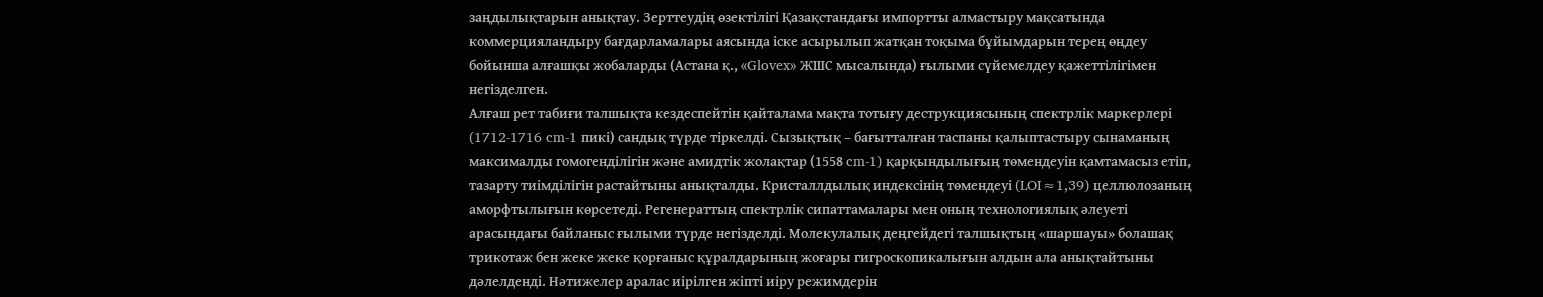заңдылықтарын анықтау. Зерттеудің өзектілігі Қазақстандағы импортты алмастыру мақсатында коммерцияландыру бағдарламалары аясында іске асырылып жатқан тоқыма бұйымдарын терең өңдеу бойынша алғашқы жобаларды (Астана қ., «Glovex» ЖШС мысалында) ғылыми сүйемелдеу қажеттілігімен негізделген.
Алғаш рет табиғи талшықта кездеспейтін қайталама мақта тотығу деструкциясының спектрлік маркерлері (1712-1716 cm-1 пикі) сандық түрде тіркелді. Сызықтық – бағытталған таспаны қалыптастыру сынаманың максималды гомогенділігін және амидтік жолақтар (1558 cm-1) қарқындылығың төмендеуін қамтамасыз етіп, тазарту тиімділігін растайтыны анықталды. Кристаллдылық индексінің төмендеуі (LOI≈1,39) целлюлозаның аморфтылығын көрсетеді. Регенераттың спектрлік сипаттамалары мен оның технологиялық әлеуеті арасындағы байланыс ғылыми түрде негізделді. Молекулалық деңгейдегі талшықтың «шаршауы» болашақ трикотаж бен жеке жеке қорғаныс құралдарының жоғары гигроскопикалығын алдын ала анықтайтыны дәлелденді. Нәтижелер аралас иірілген жіпті иіру режимдерін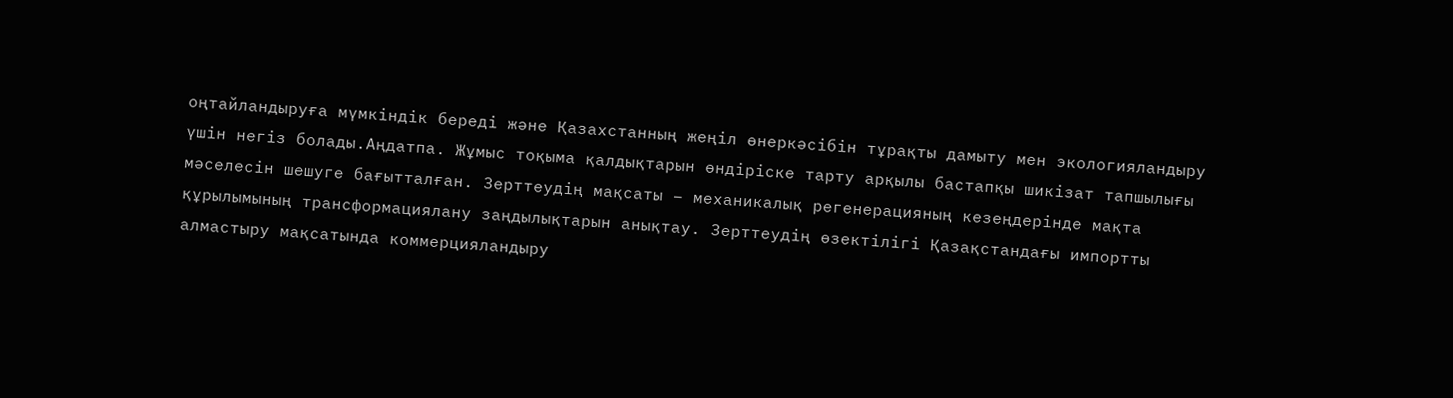оңтайландыруға мүмкіндік береді және Қазахстанның жеңіл өнеркәсібін тұрақты дамыту мен экологияландыру үшін негіз болады.Аңдатпа. Жұмыс тоқыма қалдықтарын өндіріске тарту арқылы бастапқы шикізат тапшылығы мәселесін шешуге бағытталған. Зерттеудің мақсаты – механикалық регенерацияның кезеңдерінде мақта құрылымының трансформациялану заңдылықтарын анықтау. Зерттеудің өзектілігі Қазақстандағы импортты алмастыру мақсатында коммерцияландыру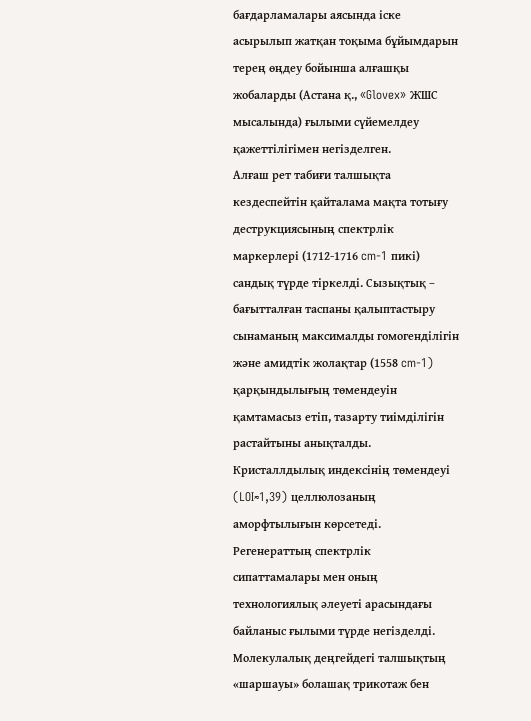бағдарламалары аясында іске асырылып жатқан тоқыма бұйымдарын терең өңдеу бойынша алғашқы жобаларды (Астана қ., «Glovex» ЖШС мысалында) ғылыми сүйемелдеу қажеттілігімен негізделген.
Алғаш рет табиғи талшықта кездеспейтін қайталама мақта тотығу деструкциясының спектрлік маркерлері (1712-1716 cm-1 пикі) сандық түрде тіркелді. Сызықтық – бағытталған таспаны қалыптастыру сынаманың максималды гомогенділігін және амидтік жолақтар (1558 cm-1) қарқындылығың төмендеуін қамтамасыз етіп, тазарту тиімділігін растайтыны анықталды. Кристаллдылық индексінің төмендеуі (LOI≈1,39) целлюлозаның аморфтылығын көрсетеді. Регенераттың спектрлік сипаттамалары мен оның технологиялық әлеуеті арасындағы байланыс ғылыми түрде негізделді. Молекулалық деңгейдегі талшықтың «шаршауы» болашақ трикотаж бен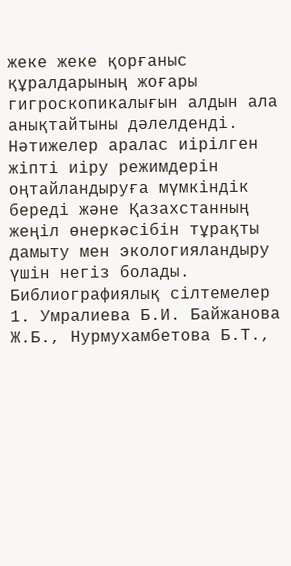жеке жеке қорғаныс құралдарының жоғары гигроскопикалығын алдын ала анықтайтыны дәлелденді. Нәтижелер аралас иірілген жіпті иіру режимдерін оңтайландыруға мүмкіндік береді және Қазахстанның жеңіл өнеркәсібін тұрақты дамыту мен экологияландыру үшін негіз болады.
Библиографиялық сілтемелер
1. Умралиева Б.И. Байжанова Ж.Б., Нурмухамбетова Б.Т.,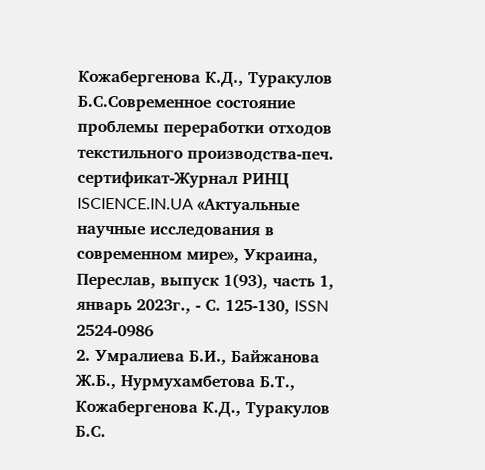Кожабергенова К.Д., Туракулов Б.С.Современное состояние проблемы переработки отходов текстильного производства-печ. сертификат-Журнал РИНЦ ISCIENCE.IN.UA «Актуальные научные исследования в современном мире», Украина, Переслав, выпуск 1(93), часть 1, январь 2023г., - С. 125-130, ISSN 2524-0986
2. Умралиева Б.И., Байжанова Ж.Б., Нурмухамбетова Б.Т., Кожабергенова К.Д., Туракулов Б.С.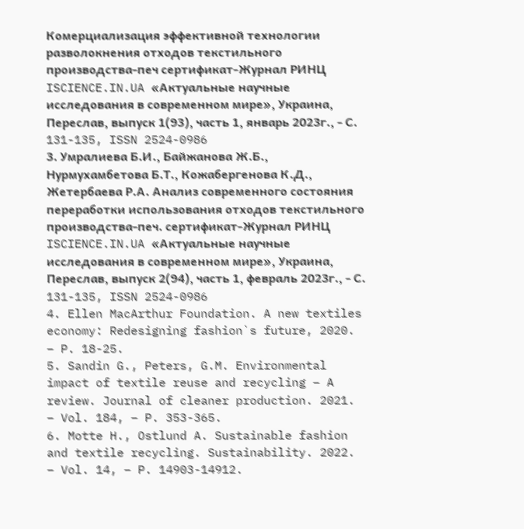Комерциализация эффективной технологии разволокнения отходов текстильного производства-печ сертификат-Журнал РИНЦ ISCIENCE.IN.UA «Актуальные научные исследования в современном мире», Украина, Переслав, выпуск 1(93), часть 1, январь 2023г., - С. 131-135, ISSN 2524-0986
3. Умралиева Б.И., Байжанова Ж.Б., Нурмухамбетова Б.Т., Кожабергенова К.Д., Жетербаева Р.А. Анализ современного состояния переработки использования отходов текстильного производства-печ. сертификат-Журнал РИНЦ ISCIENCE.IN.UA «Актуальные научные исследования в современном мире», Украина, Переслав, выпуск 2(94), часть 1, февраль 2023г., - С. 131-135, ISSN 2524-0986
4. Ellen MacArthur Foundation. A new textiles economy: Redesigning fashion`s future, 2020. – P. 18-25.
5. Sandin G., Peters, G.M. Environmental impact of textile reuse and recycling – A review. Journal of cleaner production. 2021. – Vol. 184, – P. 353-365.
6. Motte H., Ostlund A. Sustainable fashion and textile recycling. Sustainability. 2022. – Vol. 14, – P. 14903-14912.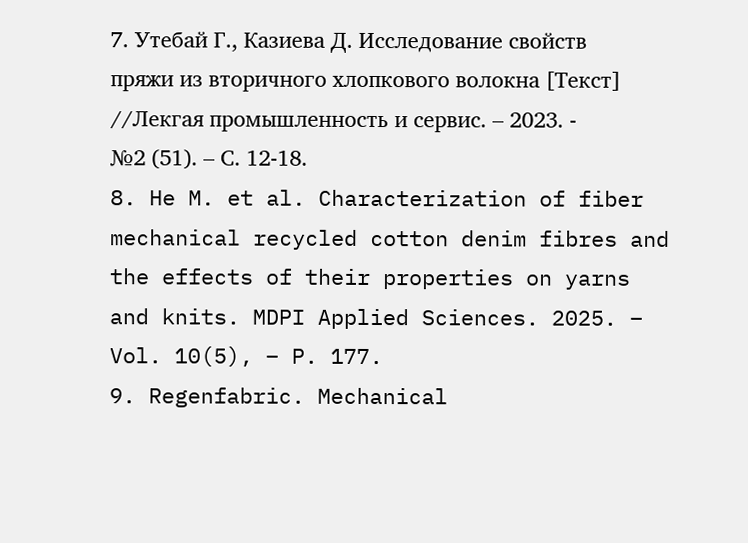7. Утебай Г., Казиева Д. Исследование свойств пряжи из вторичного хлопкового волокна [Текст] //Лекгая промышленность и сервис. – 2023. - №2 (51). – С. 12-18.
8. He M. et al. Characterization of fiber mechanical recycled cotton denim fibres and the effects of their properties on yarns and knits. MDPI Applied Sciences. 2025. – Vol. 10(5), – P. 177.
9. Regenfabric. Mechanical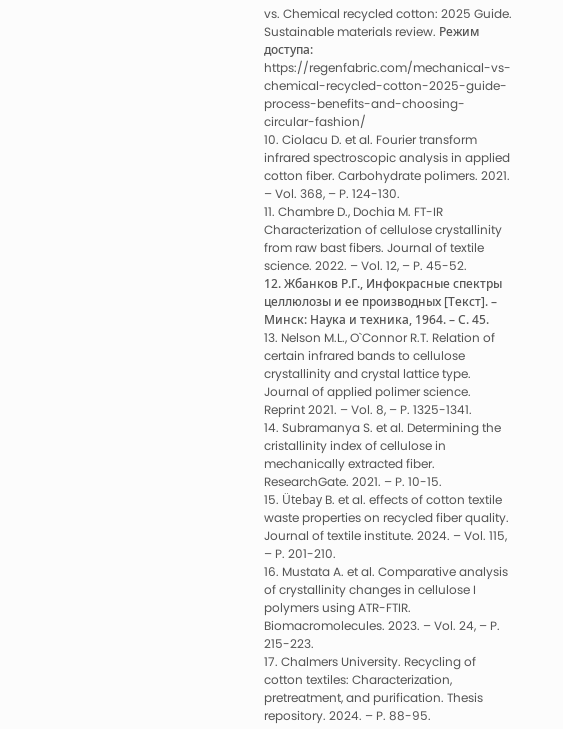vs. Chemical recycled cotton: 2025 Guide. Sustainable materials review. Режим доступа: https://regenfabric.com/mechanical-vs-chemical-recycled-cotton-2025-guide-process-benefits-and-choosing-circular-fashion/
10. Ciolacu D. et al. Fourier transform infrared spectroscopic analysis in applied cotton fiber. Carbohydrate polimers. 2021. – Vol. 368, – P. 124-130.
11. Chambre D., Dochia M. FT-IR Characterization of cellulose crystallinity from raw bast fibers. Journal of textile science. 2022. – Vol. 12, – P. 45-52.
12. Жбанков Р.Г., Инфокрасные спектры целлюлозы и ее производных [Текст]. – Минск: Наука и техника, 1964. – С. 45.
13. Nelson M.L., O`Connor R.T. Relation of certain infrared bands to cellulose crystallinity and crystal lattice type. Journal of applied polimer science. Reprint 2021. – Vol. 8, – P. 1325-1341.
14. Subramanya S. et al. Determining the cristallinity index of cellulose in mechanically extracted fiber. ResearchGate. 2021. – P. 10-15.
15. Ütebay B. et al. effects of cotton textile waste properties on recycled fiber quality. Journal of textile institute. 2024. – Vol. 115, – P. 201-210.
16. Mustata A. et al. Comparative analysis of crystallinity changes in cellulose I polymers using ATR-FTIR. Biomacromolecules. 2023. – Vol. 24, – P. 215-223.
17. Chalmers University. Recycling of cotton textiles: Characterization, pretreatment, and purification. Thesis repository. 2024. – P. 88-95.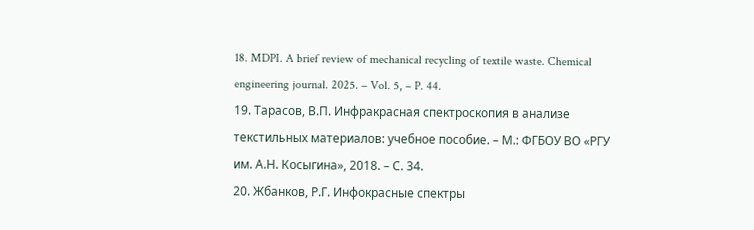18. MDPI. A brief review of mechanical recycling of textile waste. Chemical engineering journal. 2025. – Vol. 5, – P. 44.
19. Тарасов, В.П. Инфракрасная спектроскопия в анализе текстильных материалов: учебное пособие. – М.: ФГБОУ ВО «РГУ им. А.Н. Косыгина», 2018. – С. 34.
20. Жбанков, Р.Г. Инфокрасные спектры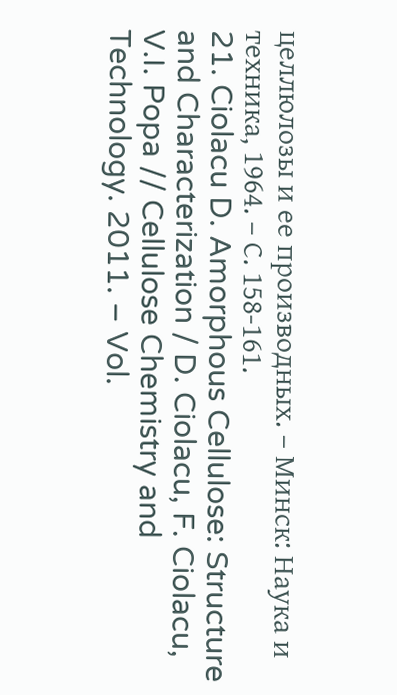целлюлозы и ее производных. – Минск: Наука и техника, 1964. – С. 158-161.
21. Ciolacu D. Amorphous Cellulose: Structure and Characterization / D. Ciolacu, F. Ciolacu, V.I. Popa // Cellulose Chemistry and Technology. 2011. – Vol.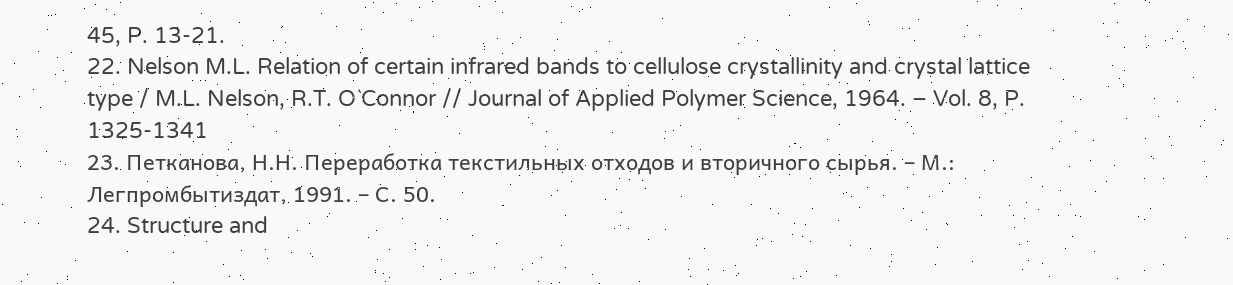45, P. 13-21.
22. Nelson M.L. Relation of certain infrared bands to cellulose crystallinity and crystal lattice type / M.L. Nelson, R.T. O`Connor // Journal of Applied Polymer Science, 1964. – Vol. 8, P. 1325-1341
23. Петканова, Н.Н. Переработка текстильных отходов и вторичного сырья. – М.: Легпромбытиздат, 1991. – С. 50.
24. Structure and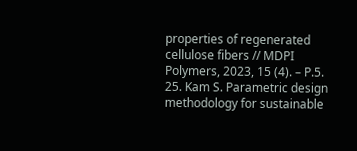properties of regenerated cellulose fibers // MDPI Polymers, 2023, 15 (4). – P.5.
25. Kam S. Parametric design methodology for sustainable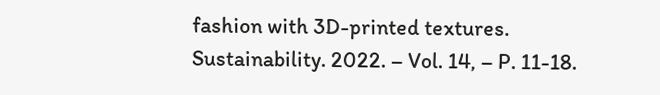fashion with 3D-printed textures. Sustainability. 2022. – Vol. 14, – P. 11-18.